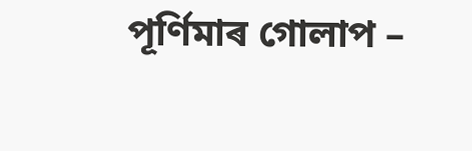পূৰ্ণিমাৰ গোলাপ –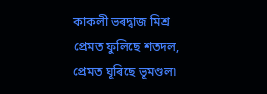কাকলী ভৰদ্বাজ মিশ্ৰ
প্ৰেমত ফুলিছে শতদল,
প্ৰেমত ঘূৰিছে ভূমণ্ডল৷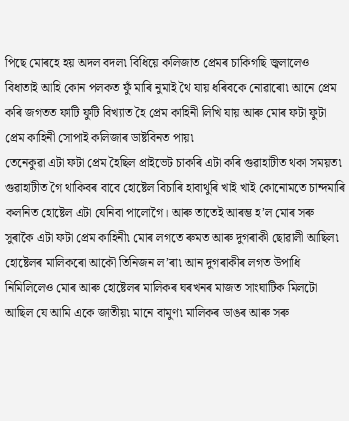পিছে মোৰহে হয় অদল বদল৷ বিধিয়ে কলিজাত প্ৰেমৰ চাকিগছি জ্বলালেও বিধাতাই আহি কোন পলকত ফুঁ মাৰি নুমাই থৈ যায় ধৰিবকে নোৱাৰো৷ আনে প্ৰেম কৰি জগতত ফাটি ফুটি বিখ্যাত হৈ প্ৰেম কাহিনী লিখি যায় আৰু মোৰ ফটা ফুটা প্ৰেম কাহিনী সোপাই কলিজাৰ ডাষ্টবিনত পায়৷
তেনেকুৱা এটা ফটা প্ৰেম হৈছিল প্ৰাইভেট চাকৰি এটা কৰি গুৱাহাটীত থকা সময়ত৷ গুৱাহাটীত গৈ থাকিবৰ বাবে হোষ্টেল বিচাৰি হাবাথুৰি খাই খাই কোনোমতে চান্দমাৰি কলনিত হোষ্টেল এটা যেনিবা পালোগৈ। আৰু তাতেই আৰম্ভ হ’ল মোৰ সৰু সুৰাকৈ এটা ফটা প্ৰেম কাহিনী৷ মোৰ লগতে ৰুমত আৰু দুগৰাকী ছোৱালী আছিল৷ হোষ্টেলৰ মালিকৰো আকৌ তিনিজন ল’ৰা৷ আন দুগৰাকীৰ লগত উপাধি নিমিলিলেও মোৰ আৰু হোষ্টেলৰ মালিকৰ ঘৰখনৰ মাজত সাংঘাটিক মিলটো আছিল যে আমি একে জাতীয়৷ মানে বামুণ৷ মালিকৰ ডাঙৰ আৰু সৰু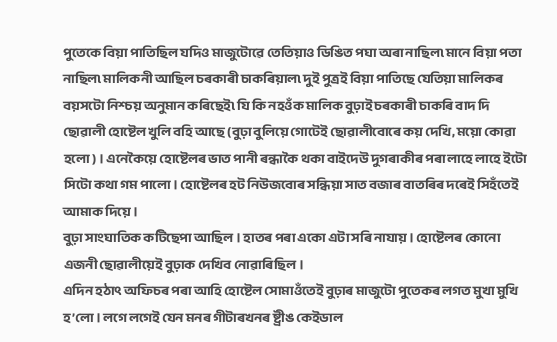পুতেকে বিয়া পাতিছিল যদিও মাজুটোৱে তেতিয়াও ডিঙিত পঘা অৰা নাছিল৷ মানে বিয়া পতা নাছিল৷ মালিকনী আছিল চৰকাৰী চাকৰিয়াল৷ দুই পুত্ৰই বিয়া পাতিছে যেতিয়া মালিকৰ বয়সটো নিশ্চয় অনুমান কৰিছেই৷ যি কি নহওঁক মালিক বুঢ়াই চৰকাৰী চাকৰি বাদ দি ছোৱালী হোষ্টেল খুলি বহি আছে (বুঢ়া বুলিয়ে গোটেই ছোৱালীবোৰে কয় দেখি, ময়ো কোৱা হলো)। এনেকৈয়ে হোষ্টেলৰ ভাত পানী ৰন্ধাকৈ থকা বাইদেউ দুগৰাকীৰ পৰা লাহে লাহে ইটো সিটো কথা গম পালো। হোষ্টেলৰ হট নিউজবোৰ সন্ধিয়া সাত বজাৰ বাতৰিৰ দৰেই সিহঁতেই আমাক দিয়ে।
বুঢ়া সাংঘাতিক কটিছেপা আছিল। হাতৰ পৰা একো এটা সৰি নাযায়। হোষ্টেলৰ কোনো এজনী ছোৱালীয়েই বুঢ়াক দেখিব নোৱাৰিছিল।
এদিন হঠাৎ অফিচৰ পৰা আহি হোষ্টেল সোমাওঁতেই বুঢ়াৰ মাজুটো পুতেকৰ লগত মুখা মুখি হ’লো। লগে লগেই যেন মনৰ গীটাৰখনৰ ষ্ট্ৰীঙ কেইডাল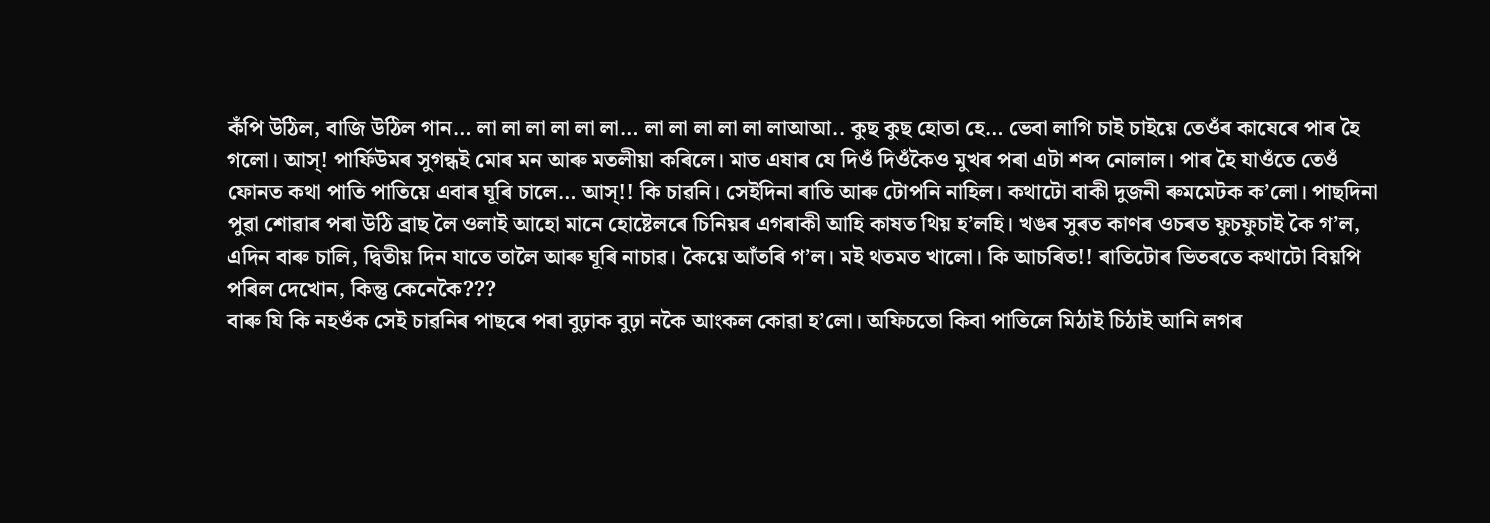কঁপি উঠিল, বাজি উঠিল গান… লা লা লা লা লা লা… লা লা লা লা লা লাআআ.. কুছ কুছ হোতা হে… ভেবা লাগি চাই চাইয়ে তেওঁৰ কাষেৰে পাৰ হৈ গলো। আস্! পাৰ্ফিউমৰ সুগন্ধই মোৰ মন আৰু মতলীয়া কৰিলে। মাত এষাৰ যে দিওঁ দিওঁকৈও মুখৰ পৰা এটা শব্দ নোলাল। পাৰ হৈ যাওঁতে তেওঁ ফোনত কথা পাতি পাতিয়ে এবাৰ ঘূৰি চালে… আস্!! কি চাৱনি। সেইদিনা ৰাতি আৰু টোপনি নাহিল। কথাটো বাকী দুজনী ৰুমমেটক ক’লো। পাছদিনা পুৱা শোৱাৰ পৰা উঠি ব্রাছ লৈ ওলাই আহো মানে হোষ্টেলৰে চিনিয়ৰ এগৰাকী আহি কাষত থিয় হ’লহি। খঙৰ সুৰত কাণৰ ওচৰত ফুচফুচাই কৈ গ’ল, এদিন বাৰু চালি, দ্বিতীয় দিন যাতে তালৈ আৰু ঘূৰি নাচাৱ। কৈয়ে আঁতৰি গ’ল। মই থতমত খালো। কি আচৰিত!! ৰাতিটোৰ ভিতৰতে কথাটো বিয়পি পৰিল দেখোন, কিন্তু কেনেকৈ???
বাৰু যি কি নহওঁক সেই চাৱনিৰ পাছৰে পৰা বুঢ়াক বুঢ়া নকৈ আংকল কোৱা হ’লো। অফিচতো কিবা পাতিলে মিঠাই চিঠাই আনি লগৰ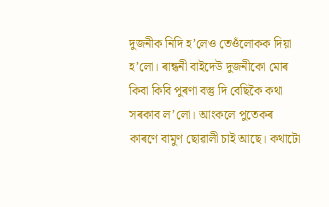দুজনীক নিদি হ’লেও তেওঁলোকক দিয়া হ’লো। ৰান্ধনী বাইদেউ দুজনীকো মোৰ কিবা কিবি পুৰণা বস্তু দি বেছিকৈ কথা সৰকাব ল’লো। আংকলে পুতেকৰ কাৰণে বামুণ ছোৱালী চাই আছে। কথাটো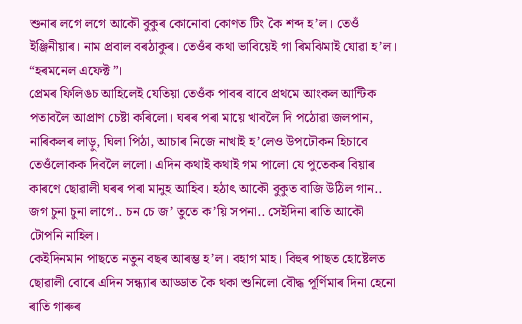শুনাৰ লগে লগে আকৌ বুকুৰ কোনোবা কোণত টিং কৈ শব্দ হ’ল। তেওঁ ইঞ্জিনীয়াৰ। নাম প্ৰবাল বৰঠাকুৰ। তেওঁৰ কথা ভাবিয়েই গা ৰিমঝিমাই যোৱা হ’ল। “হৰমনেল এফেক্ট”।
প্ৰেমৰ ফিলিঙচ আহিলেই যেতিয়া তেওঁক পাবৰ বাবে প্ৰথমে আংকল আন্টিক পতাবলৈ আপ্ৰাণ চেষ্টা কৰিলো। ঘৰৰ পৰা মায়ে খাবলৈ দি পঠোৱা জলপান, নাৰিকলৰ লাড়ু, ঘিলা পিঠা, আচাৰ নিজে নাখাই হ’লেও উপঢৌকন হিচাবে তেওঁলোকক দিবলৈ ললো। এদিন কথাই কথাই গম পালো যে পুতেকৰ বিয়াৰ কাৰণে ছোৱালী ঘৰৰ পৰা মানুহ আহিব। হঠাৎ আকৌ বুকুত বাজি উঠিল গান.. জগ চুনা চুনা লাগে.. চন চে জ’ তুতে ক’য়ি সপনা.. সেইদিনা ৰাতি আকৌ টোপনি নাহিল।
কেইদিনমান পাছতে নতুন বছৰ আৰম্ভ হ’ল। বহাগ মাহ। বিহুৰ পাছত হোষ্টেলত ছোৱালী বোৰে এদিন সন্ধ্যাৰ আড্ডাত কৈ থকা শুনিলো বৌদ্ধ পূৰ্ণিমাৰ দিনা হেনো ৰাতি গাৰুৰ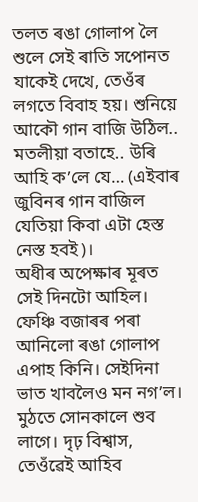তলত ৰঙা গোলাপ লৈ শুলে সেই ৰাতি সপোনত যাকেই দেখে, তেওঁৰ লগতে বিবাহ হয়। শুনিয়ে আকৌ গান বাজি উঠিল.. মতলীয়া বতাহে.. উৰি আহি ক’লে যে… (এইবাৰ জুবিনৰ গান বাজিল যেতিয়া কিবা এটা হেস্ত নেস্ত হবই)।
অধীৰ অপেক্ষাৰ মূৰত সেই দিনটো আহিল। ফেঞ্চি বজাৰৰ পৰা আনিলো ৰঙা গোলাপ এপাহ কিনি। সেইদিনা ভাত খাবলৈও মন নগ’ল। মুঠতে সোনকালে শুব লাগে। দৃঢ় বিশ্বাস, তেওঁৱেই আহিব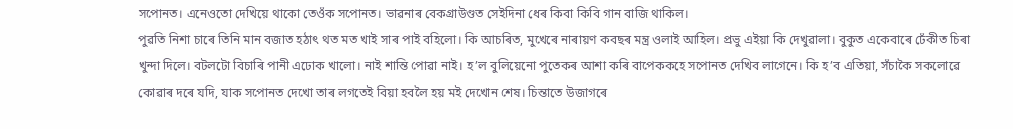সপোনত। এনেওতো দেখিয়ে থাকো তেওঁক সপোনত। ভাৱনাৰ বেকগ্ৰাউণ্ডত সেইদিনা ধেৰ কিবা কিবি গান বাজি থাকিল।
পুৱতি নিশা চাৰে তিনি মান বজাত হঠাৎ থত মত খাই সাৰ পাই বহিলো। কি আচৰিত, মুখেৰে নাৰায়ণ কবছৰ মন্ত্ৰ ওলাই আহিল। প্ৰভু এইয়া কি দেখুৱালা। বুকুত একেবাৰে ঢেঁকীত চিৰা খুন্দা দিলে। বটলটো বিচাৰি পানী এঢোক খালো। নাই শান্তি পোৱা নাই। হ’ল বুলিয়েনো পুতেকৰ আশা কৰি বাপেককহে সপোনত দেখিব লাগেনে। কি হ’ব এতিয়া, সঁচাকৈ সকলোৱে কোৱাৰ দৰে যদি, যাক সপোনত দেখো তাৰ লগতেই বিয়া হবলৈ হয় মই দেখোন শেষ। চিন্তাতে উজাগৰে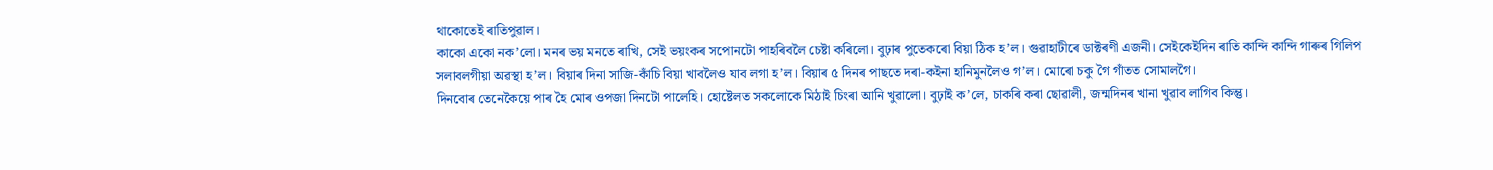থাকোতেই ৰাতিপুৱাল।
কাকো একো নক’লো। মনৰ ভয় মনতে ৰাখি, সেই ভয়ংকৰ সপোনটো পাহৰিবলৈ চেষ্টা কৰিলো। বুঢ়াৰ পুতেকৰো বিয়া ঠিক হ’ল। গুৱাহাটীৰে ডাক্টৰণী এজনী। সেইকেইদিন ৰাতি কান্দি কান্দি গাৰুৰ গিলিপ সলাবলগীয়া অৱস্থা হ’ল। বিয়াৰ দিনা সাজি-কাঁচি বিয়া খাবলৈও যাব লগা হ’ল। বিয়াৰ ৫ দিনৰ পাছতে দৰা-কইনা হানিমুনলৈও গ’ল। মোৰো চকু গৈ গাঁতত সোমালগৈ।
দিনবোৰ তেনেকৈয়ে পাৰ হৈ মোৰ ওপজা দিনটো পালেহি। হোষ্টেলত সকলোকে মিঠাই চিংৰা আনি খুৱালো। বুঢ়াই ক’লে, চাকৰি কৰা ছোৱালী, জন্মদিনৰ খানা খুৱাব লাগিব কিন্তু।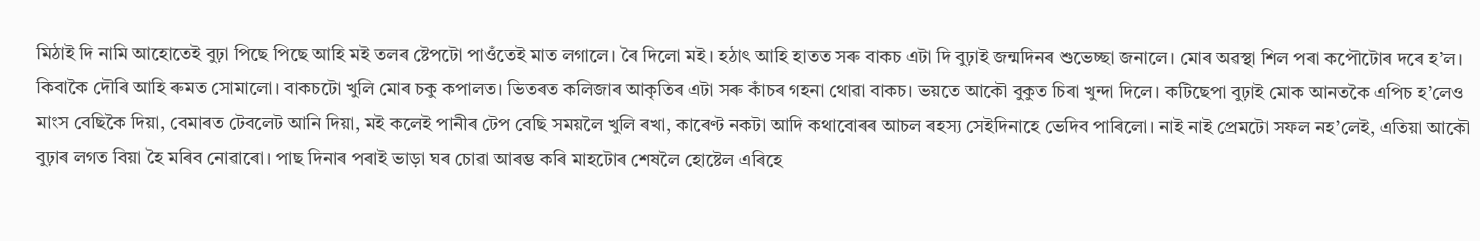মিঠাই দি নামি আহোতেই বুঢ়া পিছে পিছে আহি মই তলৰ ষ্টেপটো পাওঁতেই মাত লগালে। ৰৈ দিলো মই। হঠাৎ আহি হাতত সৰু বাকচ এটা দি বুঢ়াই জন্মদিনৰ শুভেচ্ছা জনালে। মোৰ অৱস্থা শিল পৰা কপৌটোৰ দৰে হ’ল। কিবাকৈ দৌৰি আহি ৰুমত সোমালো। বাকচটো খুলি মোৰ চকু কপালত। ভিতৰত কলিজাৰ আকৃতিৰ এটা সৰু কাঁচৰ গহনা থোৱা বাকচ। ভয়তে আকৌ বুকুত চিৰা খুন্দা দিলে। কটিছেপা বুঢ়াই মোক আনতকৈ এপিচ হ’লেও মাংস বেছিকৈ দিয়া, বেমাৰত টেবলেট আনি দিয়া, মই কলেই পানীৰ টেপ বেছি সময়লৈ খুলি ৰখা, কাৰেণ্ট নকটা আদি কথাবোৰৰ আচল ৰহস্য সেইদিনাহে ভেদিব পাৰিলো। নাই নাই প্ৰেমটো সফল নহ’লেই, এতিয়া আকৌ বুঢ়াৰ লগত বিয়া হৈ মৰিব নোৱাৰো। পাছ দিনাৰ পৰাই ভাড়া ঘৰ চোৱা আৰম্ভ কৰি মাহটোৰ শেষলৈ হোষ্টেল এৰিহে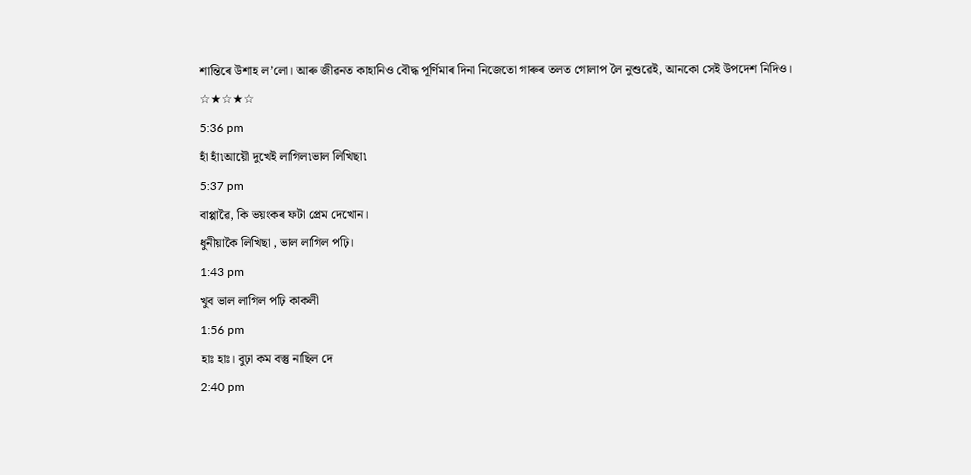শান্তিৰে উশাহ ল’লো। আৰু জীৱনত কাহানিও বৌদ্ধ পূৰ্ণিমাৰ দিনা নিজেতো গাৰুৰ তলত গোলাপ লৈ নুশুৱেই, আনকো সেই উপদেশ নিদিও।
☆★☆★☆
5:36 pm
হাঁ হাঁ৷আয়ৌ দুখেই লাগিল৷ভাল লিখিছা৷
5:37 pm
বাপ্পাৱৈ, কি ভয়ংকৰ ফটা প্ৰেম দেখোন।
ধুনীয়াকৈ লিখিছা , ভাল লাগিল পঢ়ি।
1:43 pm
খুব ভাল লাগিল পঢ়ি কাকলী
1:56 pm
হাঃ হাঃ। বুঢ়া কম বস্তু নাছিল দে
2:40 pm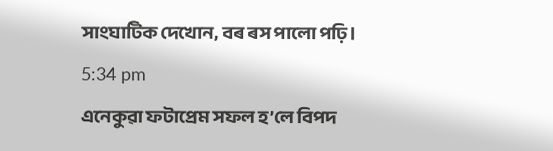সাংঘাটিক দেখোন, বৰ ৰস পালো পঢ়ি।
5:34 pm
এনেকুৱা ফটাপ্ৰেম সফল হ’লে বিপদ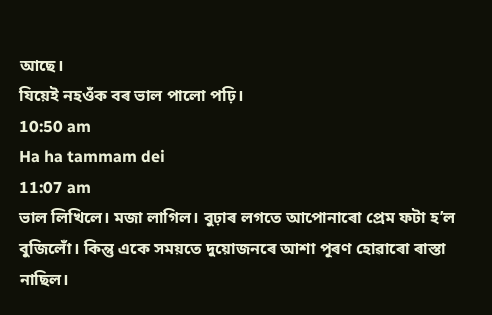আছে।
যিয়েই নহওঁক বৰ ভাল পালো পঢ়ি।
10:50 am
Ha ha tammam dei
11:07 am
ভাল লিখিলে। মজা লাগিল। বুঢ়াৰ লগতে আপোনাৰো প্ৰেম ফটা হ’ল বুজিলোঁ। কিন্তু একে সময়তে দুয়োজনৰে আশা পূৰণ হোৱাৰো ৰাস্তা নাছিল।